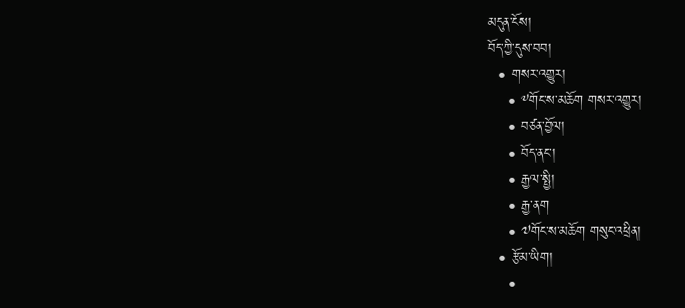མདུན་ངོས།
བོད་ཀྱི་དུས་བབ།
  • གསར་འགྱུར།
    • ༸གོང་ས་མཆོག གསར་འགྱུར།
    • བཙན་བྱོལ།
    • བོད་ནང་།
    • རྒྱལ་སྤྱི།
    • རྒྱ་ནག
    • ༧གོང་ས་མཆོག གསུང་འཕྲིན།
  • རྩོམ་ཡིག།
    •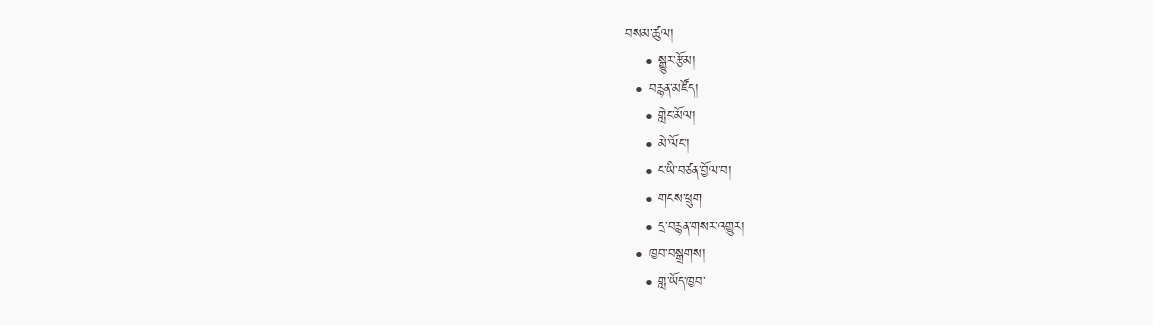བསམ་ཚུལ།
    • སྒྱུར་རྩོམ།
  • བརྙན་མཛོད།
    • གླེང་མོལ།
    • མེ་ལོང་།
    • ང་ཡི་བཙན་བྱོལ་བ།
    • གངས་ཕྲུག
    • དྲ་བརྙན་གསར་འགྱུར།
  • ཁྱབ་བསྒྲགས།
    • གླ་ཡོད་ཁྱབ་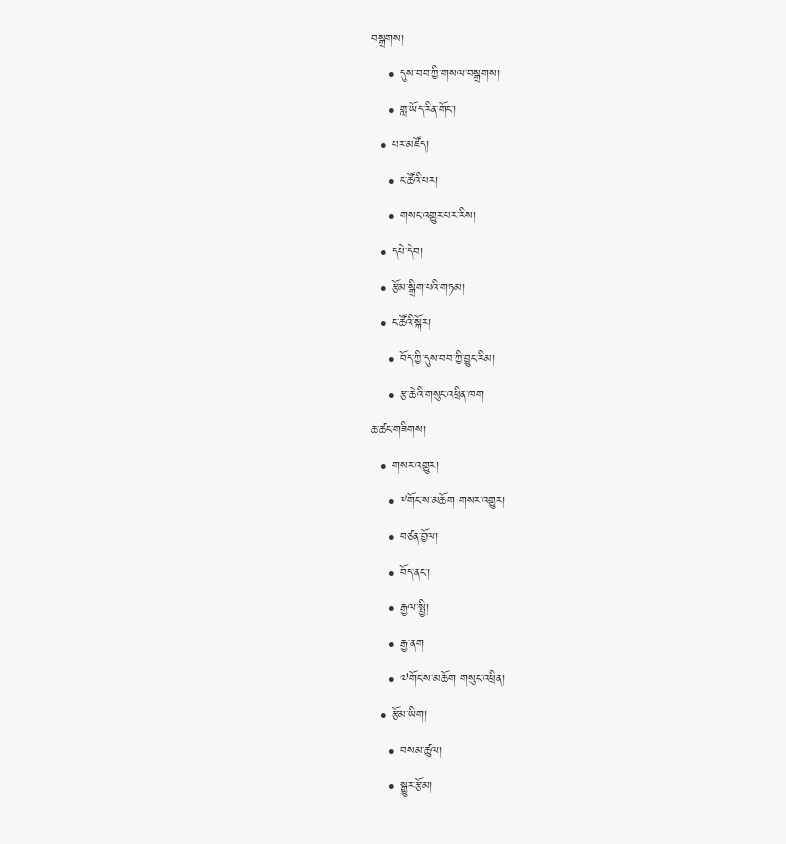བསྒྲགས།
    • དུས་བབ་ཀྱི་གསལ་བསྒྲགས།
    • གླ་ཡོད་རིན་གོང་།
  • པར་མཛོད།
    • ང་ཚོའི་པར།
    • གསང་འགྱུར་པར་རིས།
  • དཔེ་དེབ།
  • རྩོམ་སྒྲིག་པའི་གཏམ།
  • ང་ཚོའི་སྐོར།
    • བོད་ཀྱི་དུས་བབ་ཀྱི་བྱུང་རིམ།
    • རྩ་ཆེའི་གསུང་འཕྲིན་ཁག
ཆ་ཚང་གཟིགས།
  • གསར་འགྱུར།
    • ༸གོང་ས་མཆོག གསར་འགྱུར།
    • བཙན་བྱོལ།
    • བོད་ནང་།
    • རྒྱལ་སྤྱི།
    • རྒྱ་ནག
    • ༧གོང་ས་མཆོག གསུང་འཕྲིན།
  • རྩོམ་ཡིག།
    • བསམ་ཚུལ།
    • སྒྱུར་རྩོམ།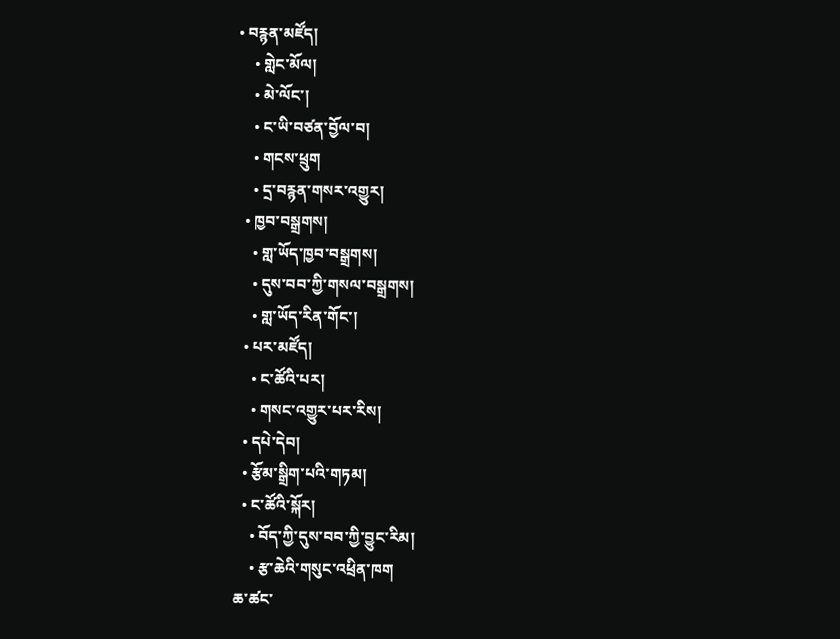• བརྙན་མཛོད།
    • གླེང་མོལ།
    • མེ་ལོང་།
    • ང་ཡི་བཙན་བྱོལ་བ།
    • གངས་ཕྲུག
    • དྲ་བརྙན་གསར་འགྱུར།
  • ཁྱབ་བསྒྲགས།
    • གླ་ཡོད་ཁྱབ་བསྒྲགས།
    • དུས་བབ་ཀྱི་གསལ་བསྒྲགས།
    • གླ་ཡོད་རིན་གོང་།
  • པར་མཛོད།
    • ང་ཚོའི་པར།
    • གསང་འགྱུར་པར་རིས།
  • དཔེ་དེབ།
  • རྩོམ་སྒྲིག་པའི་གཏམ།
  • ང་ཚོའི་སྐོར།
    • བོད་ཀྱི་དུས་བབ་ཀྱི་བྱུང་རིམ།
    • རྩ་ཆེའི་གསུང་འཕྲིན་ཁག
ཆ་ཚང་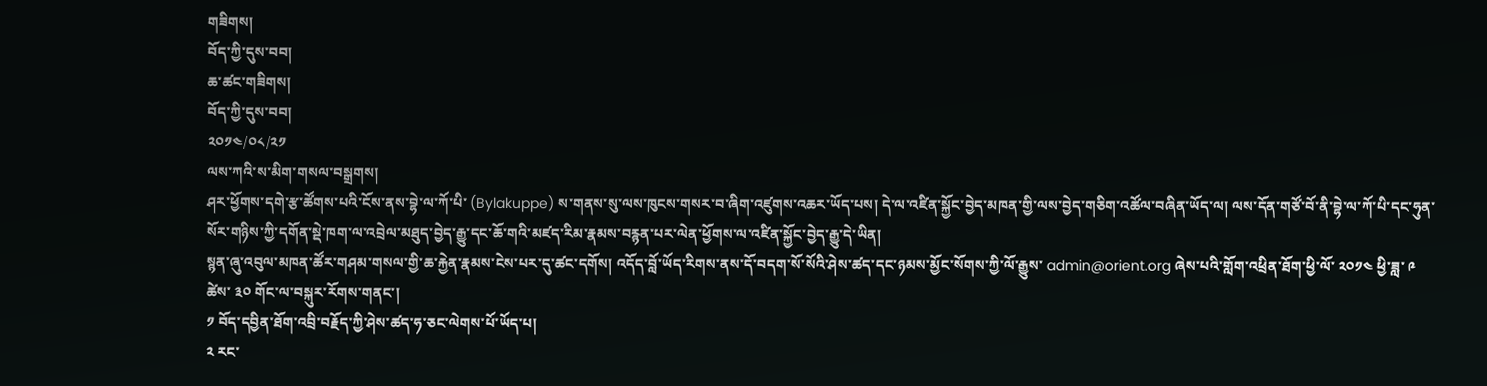གཟིགས།
བོད་ཀྱི་དུས་བབ།
ཆ་ཚང་གཟིགས།
བོད་ཀྱི་དུས་བབ།
༢༠༡༤/༠༨/༢༡
ལས་ཀའི་ས་མིག་གསལ་བསྒྲགས།
ཤར་ཕྱོགས་དགེ་རྩ་ཚོགས་པའི་ངོས་ནས་བྷེ་ལ་ཀོ་པི་ (Bylakuppe) ས་གནས་སུ་ལས་ཁུངས་གསར་བ་ཞིག་འཛུགས་འཆར་ཡོད་པས། དེ་ལ་འཛིན་སྐྱོང་བྱེད་མཁན་གྱི་ལས་བྱེད་གཅིག་འཚོལ་བཞིན་ཡོད་ལ། ལས་དོན་གཙོ་བོ་ནི་བྷེ་ལ་ཀོ་པི་དང་ཧུན་སོར་གཉིས་ཀྱི་དགོན་སྡེ་ཁག་ལ་འབྲེལ་མཐུད་བྱེད་རྒྱུ་དང་ཆོ་གའི་མཛད་རིམ་རྣམས་བརྙན་པར་ལེན་ཕྱོགས་ལ་འཛིན་སྐྱོང་བྱེད་རྒྱུ་དེ་ཡིན།
སྙན་ཞུ་འབུལ་མཁན་ཚོར་གཤམ་གསལ་གྱི་ཆ་རྐྱེན་རྣམས་ངེས་པར་དུ་ཚང་དགོས། འདོད་བློ་ཡོད་རིགས་ནས་དོ་བདག་སོ་སོའི་ཤེས་ཚད་དང་ཉམས་མྱོང་སོགས་ཀྱི་ལོ་རྒྱུས་ admin@orient.org ཞེས་པའི་གློག་འཕྲིན་ཐོག་ཕྱི་ལོ་ ༢༠༡༤ ཕྱི་ཟླ་ ༩ ཚེས་ ༣༠ གོང་ལ་བསྐུར་རོགས་གནང་།
༡ བོད་དབྱིན་ཐོག་འབྲི་བརྗོད་ཀྱི་ཤེས་ཚད་ཧ་ཅང་ལེགས་པོ་ཡོད་པ།
༢ རང་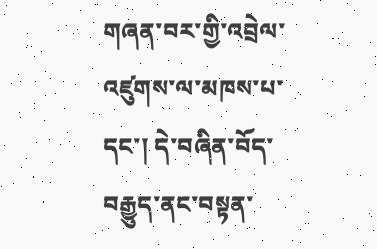གཞན་བར་གྱི་འབྲེལ་འཛུགས་ལ་མཁས་པ་དང་། དེ་བཞིན་བོད་བརྒྱུད་ནང་བསྟན་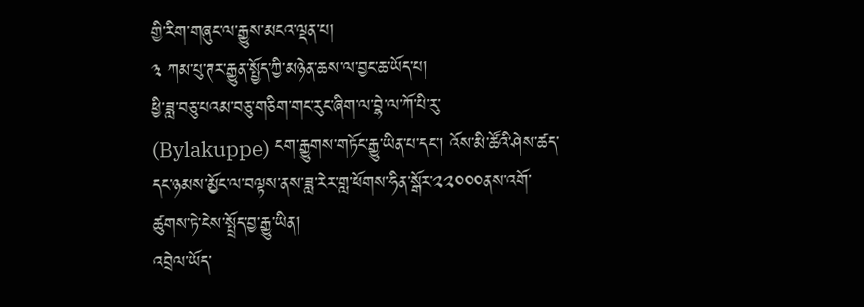གྱི་རིག་གཞུང་ལ་རྒྱུས་མངའ་ལྡན་པ།
༣ ཀམ་པུ་ཊར་རྒྱུན་སྤྱོད་ཀྱི་མཉེན་ཆས་ལ་བྱང་ཆ་ཡོད་པ།
ཕྱི་ཟླ་བཅུ་པའམ་བཅུ་གཅིག་གང་རུང་ཞིག་ལ་བྷེ་ལ་ཀོ་པི་རུ་ (Bylakuppe) ངག་རྒྱུགས་གཏོང་རྒྱུ་ཡིན་པ་དང་། འོས་མི་ཚོའི་ཤེས་ཚད་དང་ཉམས་མྱོང་ལ་བལྟས་ནས་ཟླ་རེར་གླ་ཕོགས་ཧིན་སྒོར་༢༢༠༠༠ནས་འགོ་ཚུགས་ཏེ་ངེས་སྤྲོད་བྱ་རྒྱུ་ཡིན།
འབྲེལ་ཡོད་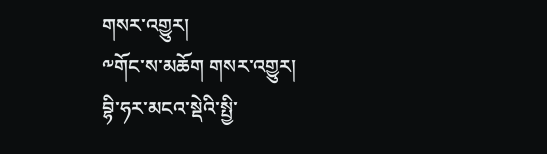གསར་འགྱུར།
༸གོང་ས་མཆོག གསར་འགྱུར།
བྷི་ཧར་མངའ་སྡེའི་སྤྱི་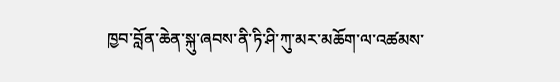ཁྱབ་བློན་ཆེན་སྐུ་ཞབས་ནི་ཏི་ཤི་ཀུ་མར་མཆོག་ལ་འཚམས་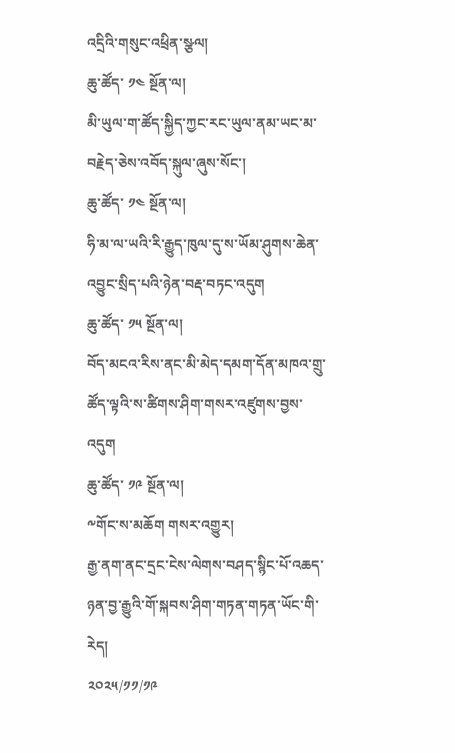འདྲིའི་གསུང་འཕྲིན་སྩལ།
ཆུ་ཚོད་ ༡༤ སྔོན་ལ།
མི་ཡུལ་ག་ཚོད་སྐྱིད་ཀྱང་རང་ཡུལ་ནམ་ཡང་མ་བརྗེད་ཅེས་འབོད་སྐུལ་ཞུས་སོང་།
ཆུ་ཚོད་ ༡༤ སྔོན་ལ།
ཧི་མ་ལ་ཡའི་རི་རྒྱུད་ཁུལ་དུ་ས་ཡོམ་ཤུགས་ཆེན་འབྱུང་སྲིད་པའི་ཉེན་བརྡ་བཏང་འདུག
ཆུ་ཚོད་ ༡༥ སྔོན་ལ།
བོད་མངའ་རིས་ནང་མི་མེད་དམག་དོན་མཁའ་གྲུ་ཚོད་ལྟའི་ས་ཚིགས་ཤིག་གསར་འཛུགས་བྱས་འདུག
ཆུ་ཚོད་ ༡༩ སྔོན་ལ།
༸གོང་ས་མཆོག གསར་འགྱུར།
རྒྱ་ནག་ནང་དྲང་ངེས་ལེགས་བཤད་སྙིང་པོ་འཆད་ཉན་བྱ་རྒྱུའི་གོ་སྐབས་ཤིག་གཏན་གཏན་ཡོང་གི་རེད།
༢༠༢༥/༡༡/༡༩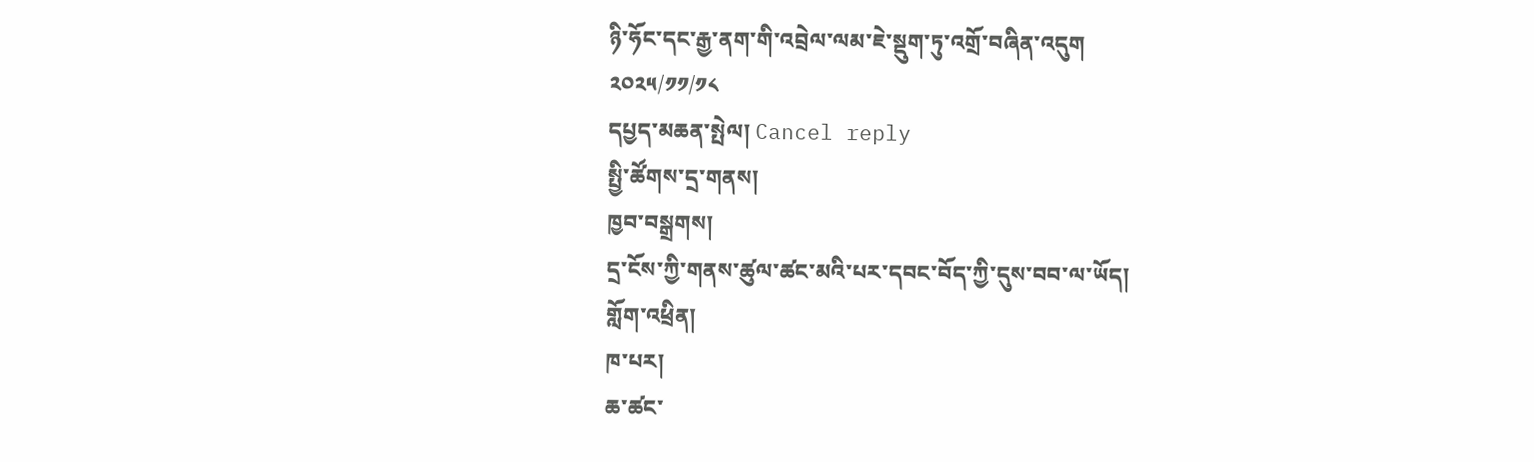ཉི་ཧོང་དང་རྒྱ་ནག་གི་འབྲེལ་ལམ་ཇེ་སྡུག་ཏུ་འགྲོ་བཞིན་འདུག
༢༠༢༥/༡༡/༡༨
དཔྱད་མཆན་སྤེལ། Cancel reply
སྤྱི་ཚོགས་དྲ་གནས།
ཁྱབ་བསྒྲགས།
དྲ་ངོས་ཀྱི་གནས་ཚུལ་ཚང་མའི་པར་དབང་བོད་ཀྱི་དུས་བབ་ལ་ཡོད།
གློག་འཕྲིན།
ཁ་པར།
ཆ་ཚང་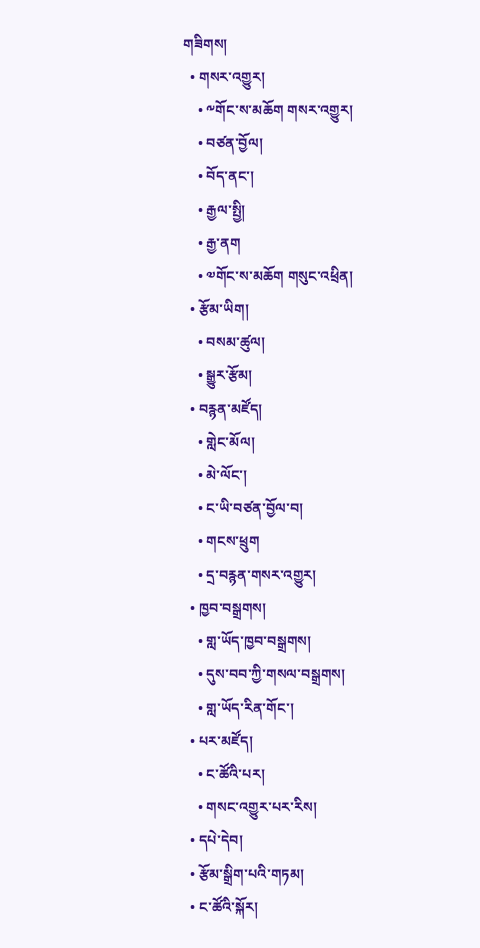གཟིགས།
  • གསར་འགྱུར།
    • ༸གོང་ས་མཆོག གསར་འགྱུར།
    • བཙན་བྱོལ།
    • བོད་ནང་།
    • རྒྱལ་སྤྱི།
    • རྒྱ་ནག
    • ༧གོང་ས་མཆོག གསུང་འཕྲིན།
  • རྩོམ་ཡིག།
    • བསམ་ཚུལ།
    • སྒྱུར་རྩོམ།
  • བརྙན་མཛོད།
    • གླེང་མོལ།
    • མེ་ལོང་།
    • ང་ཡི་བཙན་བྱོལ་བ།
    • གངས་ཕྲུག
    • དྲ་བརྙན་གསར་འགྱུར།
  • ཁྱབ་བསྒྲགས།
    • གླ་ཡོད་ཁྱབ་བསྒྲགས།
    • དུས་བབ་ཀྱི་གསལ་བསྒྲགས།
    • གླ་ཡོད་རིན་གོང་།
  • པར་མཛོད།
    • ང་ཚོའི་པར།
    • གསང་འགྱུར་པར་རིས།
  • དཔེ་དེབ།
  • རྩོམ་སྒྲིག་པའི་གཏམ།
  • ང་ཚོའི་སྐོར།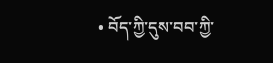• བོད་ཀྱི་དུས་བབ་ཀྱི་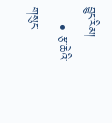བྱུང་རིམ།
    • རྩ་ཆེའི་གསུང་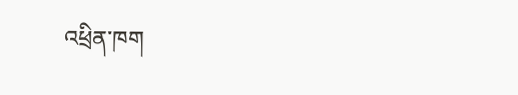འཕྲིན་ཁག